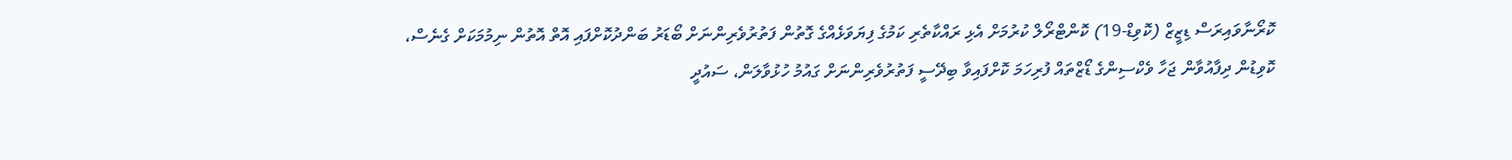ކޮރޯނާވައިރަސް ޑިޒީޒް (ކޮވިޑް-19) ކޮންޓްރޯލް ކުރުމަށް އެޅި ރައްކާތެރި ކަމުގެ ފިޔަވަޅެއްގެ ގޮތުން ފަތުރުވެރިންނަށް ބޯޑަރު ބަންދުކޮށްފައި އޮތް އޮތުން ނިމުމަކަށް ގެނެސް، ކޮވިޑުން ދިފާއުވާން ޖަހާ ވެކްސިންގެ ޑޯޒްތައް ފުރިހަމަ ކޮށްފައިވާ ބިދޭސީ ފަތުރުވެރިންނަށް ގައުމު ހުޅުވާލަން، ސައުދީ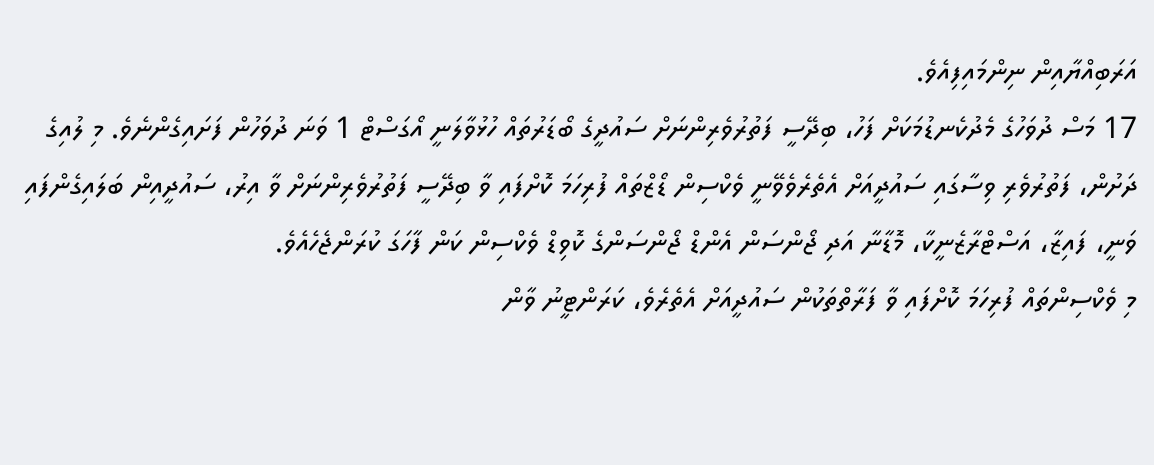އަރަބިއްޔާއިން ނިންމައިފިއެވެ.
17 މަސް ދުވަހުގެ މެދުކެނޑުމަކަށް ފަހު، ބިދޭސީ ފަތުރުވެރިންނަށް ސައުދީގެ ބޯޑަރުތައް ހުޅުވާލަނީ އޯގަސްޓް 1 ވަނަ ދުވަހުން ފަށައިގެންނެވެ. މި ލުއިގެ ދަށުން، ފަތުރުވެރި ވިސާގައި ސައުދީއަށް އެތެރެވެވޭނީ ވެކްސިން ޑޯޒްތައް ފުރިހަމަ ކޮށްފައި ވާ ބިދޭސީ ފަތުރުވެރިންނަށް ވާ އިރު، ސައުދީއިން ބަލައިގެންފައި ވަނީ، ފައިޒާ، އަސްޓްރާޒެނީކާ، މޮޑާނާ އަދި ޖޯންސަން އެންޑް ޖޯންސަންގެ ކޮވިޑް ވެކްސިން ކަން ފާހަގަ ކުރަންޖެހެއެވެ.
މި ވެކްސިންތައް ފުރިހަމަ ކޮށްފައި ވާ ފަރާތްތަކުން ސައުދީއަށް އެތެރެވެ، ކަރަންޓީނު ވާން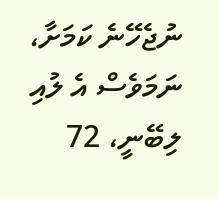ނުޖެހޭނެ ކަމަށާ، ނަމަވެސް އެ ލުއި ލިބޭނީ، 72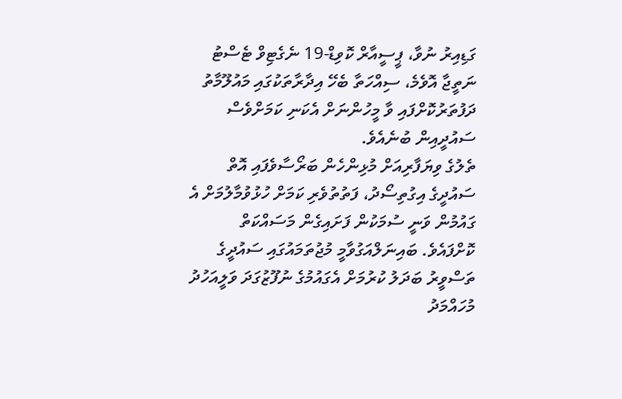ގަޑިއިރު ނުވާ، ޕީސީއާރް ކޮވިޑް-19 ނެގެޓިވް ޓެސްޓު ނަތީޖާ އޮވެމެ، ސިއްހަތާ ބެހޭ އިދާރާތަކުގައި މައުލޫމާތު ދަފުތަރުކޮށްފައި ވާ މީހުންނަށް އެކަނި ކަމަށްވެސް ސައުދީއިން ބުނެއެވެ.
ތެލުގެ ވިޔަފާރިއަށް މުޅިންހެން ބަރޯސާވެފައި އޮތް ސައުދީގެ އިގުތިސޯދު، ފަތުތުވެރި ކަމަށް ހުޅުވުމާލުމަށް އެ ގައުމުން ވަނީ ސުމަކުން ފަށައިގެން މަސައްކަތް ކޮށްފައެވެ. ބައިނަލްއަގުވާމީ މުޖުތަމައުގައި ސައުދީގެ ތަސްވީރު ބަދަލު ކުރުމަށް އެގައުމުގެ ނުފޫޒުގަދަ ވަލީއަހުދު މުހައްމަދު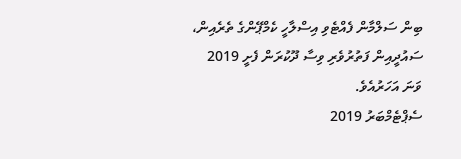ބިން ސަލްމާން ފެއްޓެވި އިސްލާހީ ކެމްޕޭންގެ ތެރެއިން، ސައުދީއިން ފަތުރުވެރި ވިސާ ދޫކުރަން ފެށީ 2019 ވަނަ އަހަރުއެވެ.
ސެޕްޓެމްބަރު 2019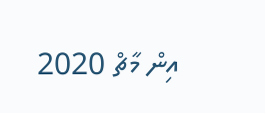އިން މާޗް 2020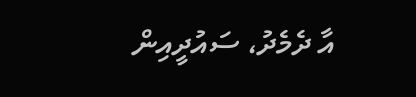އާ ދެމެދު، ސައުދީއިން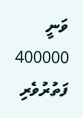ވަނީ 400000 ފަތުރުވެރި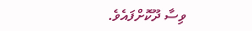ވިސާ ދޫކޮށްފައެވެ.